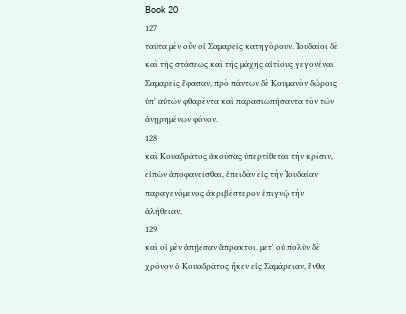Book 20
127
ταῦτα μὲν οὖν οἱ Σαμαρεῖς κατηγόρουν. Ἰουδαῖοι δὲ καὶ τῆς στάσεως καὶ τῆς μάχης αἰτίους γεγονέναι Σαμαρεῖς ἔφασαν, πρὸ πάντων δὲ Κουμανὸν δώροις ὑπʼ αὐτῶν φθαρέντα καὶ παρασιωπήσαντα τὸν τῶν ἀνῃρημένων φόνον.
128
καὶ Κουαδρᾶτος ἀκούσας ὑπερτίθεται τὴν κρίσιν, εἰπὼν ἀποφανεῖσθαι, ἐπειδὰν εἰς τὴν Ἰουδαίαν παραγενόμενος ἀκριβέστερον ἐπιγνῷ τὴν ἀλήθειαν.
129
καὶ οἱ μὲν ἀπῄεσαν ἄπρακτοι. μετʼ οὐ πολὺν δὲ χρόνον ὁ Κουαδρᾶτος ἧκεν εἰς Σαμάρειαν, ἔνθα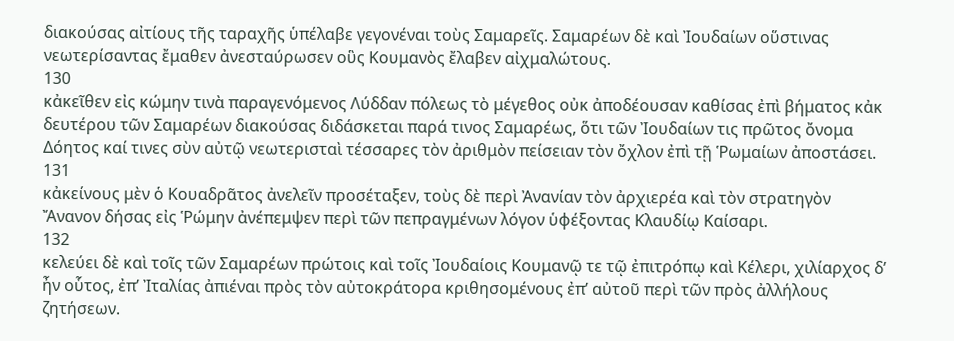διακούσας αἰτίους τῆς ταραχῆς ὑπέλαβε γεγονέναι τοὺς Σαμαρεῖς. Σαμαρέων δὲ καὶ Ἰουδαίων οὕστινας νεωτερίσαντας ἔμαθεν ἀνεσταύρωσεν οὓς Κουμανὸς ἔλαβεν αἰχμαλώτους.
130
κἀκεῖθεν εἰς κώμην τινὰ παραγενόμενος Λύδδαν πόλεως τὸ μέγεθος οὐκ ἀποδέουσαν καθίσας ἐπὶ βήματος κἀκ δευτέρου τῶν Σαμαρέων διακούσας διδάσκεται παρά τινος Σαμαρέως, ὅτι τῶν Ἰουδαίων τις πρῶτος ὄνομα Δόητος καί τινες σὺν αὐτῷ νεωτερισταὶ τέσσαρες τὸν ἀριθμὸν πείσειαν τὸν ὄχλον ἐπὶ τῇ Ῥωμαίων ἀποστάσει.
131
κἀκείνους μὲν ὁ Κουαδρᾶτος ἀνελεῖν προσέταξεν, τοὺς δὲ περὶ Ἀνανίαν τὸν ἀρχιερέα καὶ τὸν στρατηγὸν Ἄνανον δήσας εἰς Ῥώμην ἀνέπεμψεν περὶ τῶν πεπραγμένων λόγον ὑφέξοντας Κλαυδίῳ Καίσαρι.
132
κελεύει δὲ καὶ τοῖς τῶν Σαμαρέων πρώτοις καὶ τοῖς Ἰουδαίοις Κουμανῷ τε τῷ ἐπιτρόπῳ καὶ Κέλερι, χιλίαρχος δʼ ἦν οὗτος, ἐπʼ Ἰταλίας ἀπιέναι πρὸς τὸν αὐτοκράτορα κριθησομένους ἐπʼ αὐτοῦ περὶ τῶν πρὸς ἀλλήλους ζητήσεων.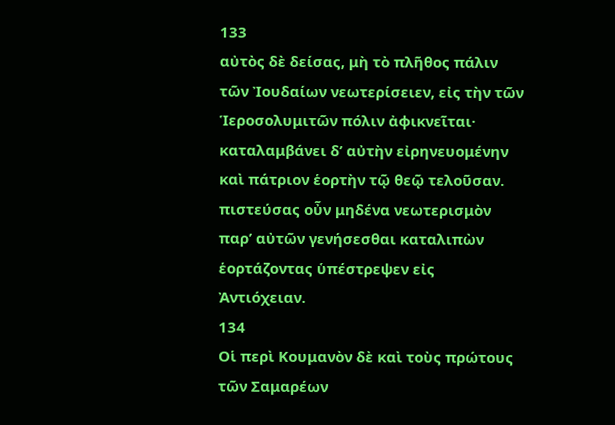133
αὐτὸς δὲ δείσας, μὴ τὸ πλῆθος πάλιν τῶν Ἰουδαίων νεωτερίσειεν, εἰς τὴν τῶν Ἱεροσολυμιτῶν πόλιν ἀφικνεῖται· καταλαμβάνει δʼ αὐτὴν εἰρηνευομένην καὶ πάτριον ἑορτὴν τῷ θεῷ τελοῦσαν. πιστεύσας οὖν μηδένα νεωτερισμὸν παρʼ αὐτῶν γενήσεσθαι καταλιπὼν ἑορτάζοντας ὑπέστρεψεν εἰς Ἀντιόχειαν.
134
Οἱ περὶ Κουμανὸν δὲ καὶ τοὺς πρώτους τῶν Σαμαρέων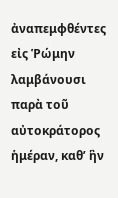ἀναπεμφθέντες εἰς Ῥώμην λαμβάνουσι παρὰ τοῦ αὐτοκράτορος ἡμέραν, καθʼ ἣν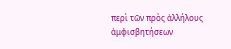περὶ τῶν πρὸς ἀλλήλους ἀμφισβητήσεων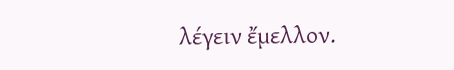λέγειν ἔμελλον.